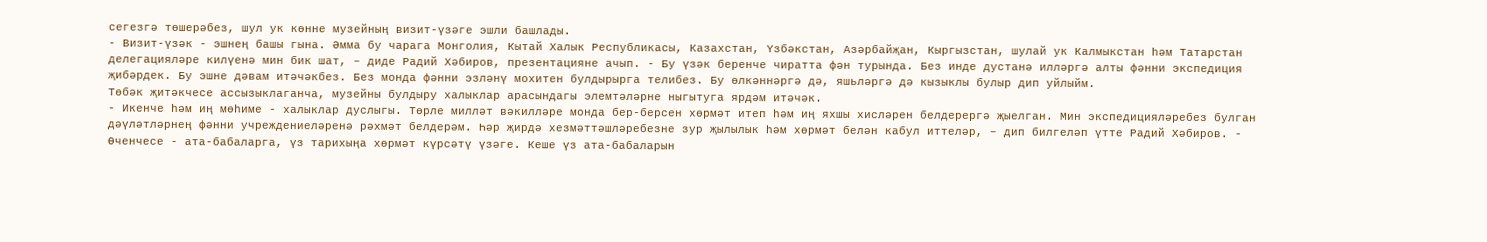сегезгә төшерәбез, шул ук көнне музейның визит-үзәге эшли башлады.
- Визит-үзәк - эшнең башы гына. Әмма бу чарага Монголия, Кытай Халык Республикасы, Казахстан, Үзбәкстан, Азәрбайҗан, Кыргызстан, шулай ук Калмыкстан һәм Татарстан делегацияләре килүенә мин бик шат, – диде Радий Хәбиров, презентацияне ачып. - Бу үзәк беренче чиратта фән турында. Без инде дустанә илләргә алты фәнни экспедиция җибәрдек. Бу эшне дәвам итәчәкбез. Без монда фәнни эзләнү мохитен булдырырга телибез. Бу өлкәннәргә дә, яшьләргә дә кызыклы булыр дип уйлыйм.
Төбәк җитәкчесе ассызыклаганча, музейны булдыру халыклар арасындагы элемтәләрне ныгытуга ярдәм итәчәк.
- Икенче һәм иң мөһиме - халыклар дуслыгы. Төрле милләт вәкилләре монда бер-берсен хөрмәт итеп һәм иң яхшы хисләрен белдерергә җыелган. Мин экспедицияләребез булган дәүләтләрнең фәнни учреждениеләренә рәхмәт белдерәм. Һәр җирдә хезмәттәшләребезне зур җылылык һәм хөрмәт белән кабул иттеләр, – дип билгеләп үтте Радий Хәбиров. - Өченчесе - ата-бабаларга, үз тарихыңа хөрмәт күрсәтү үзәге. Кеше үз ата-бабаларын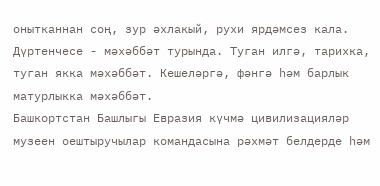онытканнан соң, зур әхлакый, рухи ярдәмсез кала. Дүртенчесе - мәхәббәт турында. Туган илгә, тарихка, туган якка мәхәббәт. Кешеләргә, фәнгә һәм барлык матурлыкка мәхәббәт.
Башкортстан Башлыгы Евразия күчмә цивилизацияләр музеен оештыручылар командасына рәхмәт белдерде һәм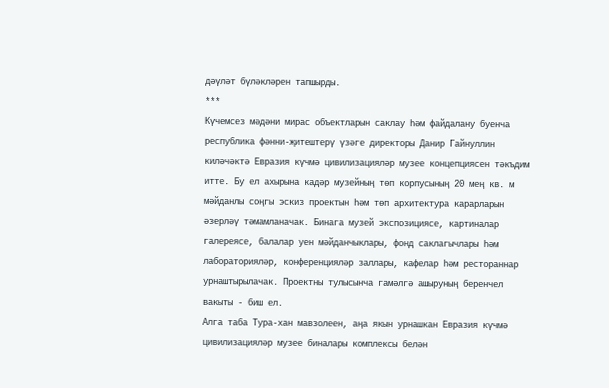дәүләт бүләкләрен тапшырды.
***
Күчемсез мәдәни мирас объектларын саклау һәм файдалану буенча республика фәнни-җитештерү үзәге директоры Данир Гайнуллин киләчәктә Евразия күчмә цивилизацияләр музее концепциясен тәкъдим итте. Бу ел ахырына кадәр музейның төп корпусының 20 мең кв. м мәйданлы соңгы эскиз проектын һәм төп архитектура карарларын әзерләү тәмамланачак. Бинага музей экспозициясе, картиналар галереясе, балалар уен мәйданчыклары, фонд саклагычлары һәм лабораторияләр, конференцияләр заллары, кафелар һәм рестораннар урнаштырылачак. Проектны тулысынча гамәлгә ашыруның беренчел вакыты - биш ел.
Алга таба Тура-хан мавзолеен, аңа якын урнашкан Евразия күчмә цивилизацияләр музее биналары комплексы белән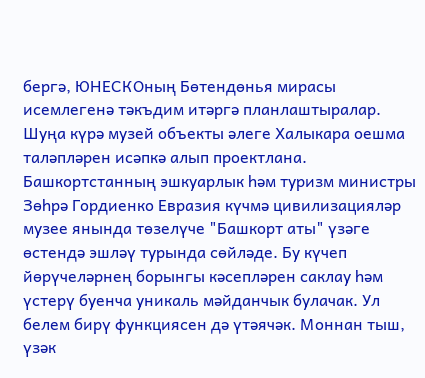бергә, ЮНЕСКОның Бөтендөнья мирасы исемлегенә тәкъдим итәргә планлаштыралар. Шуңа күрә музей объекты әлеге Халыкара оешма таләпләрен исәпкә алып проектлана.
Башкортстанның эшкуарлык һәм туризм министры Зөһрә Гордиенко Евразия күчмә цивилизацияләр музее янында төзелүче "Башкорт аты" үзәге өстендә эшләү турында сөйләде. Бу күчеп йөрүчеләрнең борынгы кәсепләрен саклау һәм үстерү буенча уникаль мәйданчык булачак. Ул белем бирү функциясен дә үтәячәк. Моннан тыш, үзәк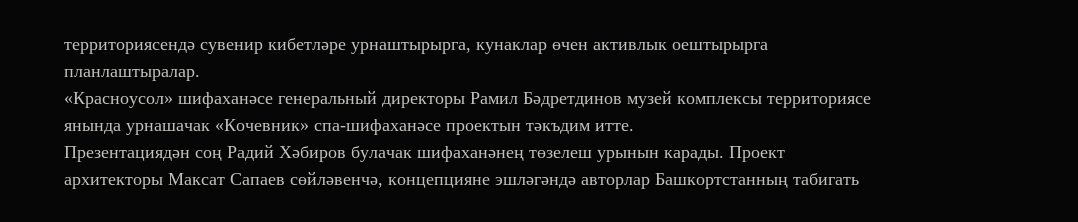территориясендә сувенир кибетләре урнаштырырга, кунаклар өчен активлык оештырырга планлаштыралар.
«Красноусол» шифаханәсе генеральный директоры Рамил Бәдретдинов музей комплексы территориясе янында урнашачак «Кочевник» спа-шифаханәсе проектын тәкъдим итте.
Презентациядән соң Радий Хәбиров булачак шифаханәнең төзелеш урынын карады. Проект архитекторы Максат Сапаев сөйләвенчә, концепцияне эшләгәндә авторлар Башкортстанның табигать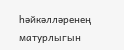һәйкәлләренең матурлыгын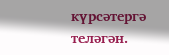күрсәтергә теләгән.